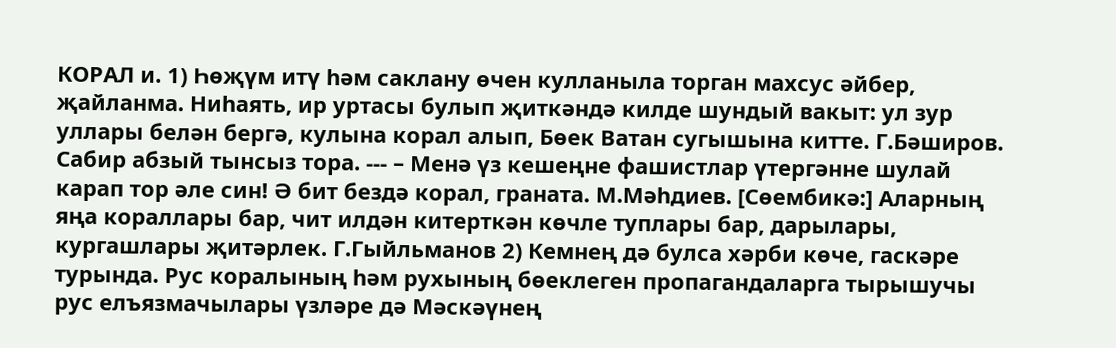КОРАЛ и. 1) Һөҗүм итү һәм саклану өчен кулланыла торган махсус әйбер, җайланма. Ниһаять, ир уртасы булып җиткәндә килде шундый вакыт: ул зур уллары белән бергә, кулына корал алып, Бөек Ватан сугышына китте. Г.Бәширов. Сабир абзый тынсыз тора. --- – Менә үз кешеңне фашистлар үтергәнне шулай карап тор әле син! Ә бит бездә корал, граната. М.Мәһдиев. [Сөембикә:] Аларның яңа кораллары бар, чит илдән китерткән көчле туплары бар, дарылары, кургашлары җитәрлек. Г.Гыйльманов 2) Кемнең дә булса хәрби көче, гаскәре турында. Рус коралының һәм рухының бөеклеген пропагандаларга тырышучы рус елъязмачылары үзләре дә Мәскәүнең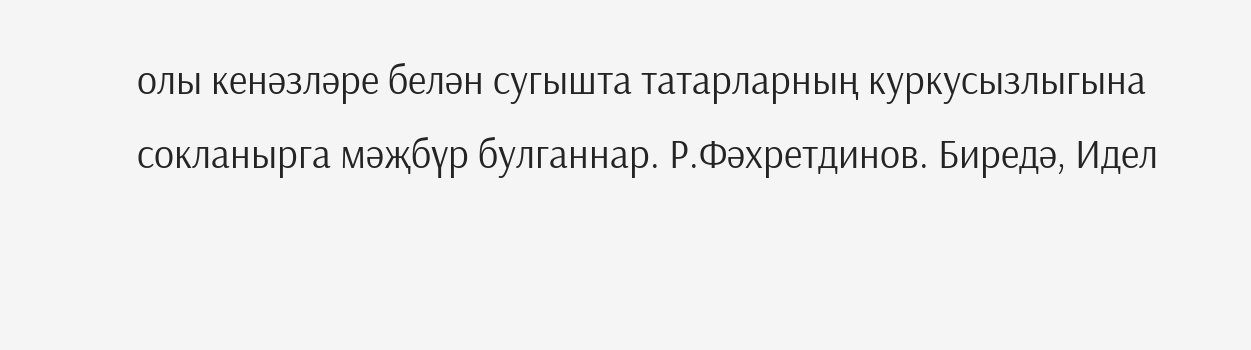олы кенәзләре белән сугышта татарларның куркусызлыгына сокланырга мәҗбүр булганнар. Р.Фәхретдинов. Биредә, Идел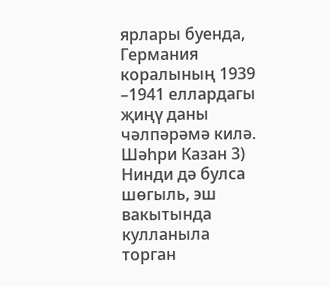ярлары буенда, Германия коралының 1939 –1941 еллардагы җиңү даны чәлпәрәмә килә. Шәһри Казан 3) Нинди дә булса шөгыль, эш вакытында кулланыла торган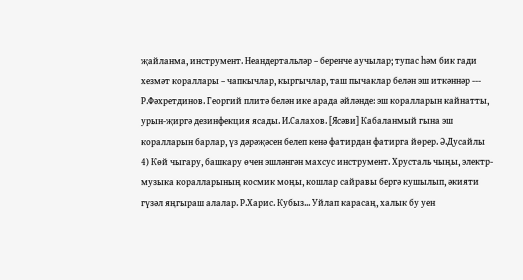җайланма, инструмент. Неандертальләр – беренче аучылар; тупас һәм бик гади хезмәт кораллары – чапкычлар, кыргычлар, таш пычаклар белән эш иткәннәр --- Р.Фәхретдинов. Георгий плитә белән ике арада әйләнде: эш коралларын кайнатты, урын-җиргә дезинфекция ясады. И.Салахов. [Ясәви] Кабаланмый гына эш коралларын барлар, үз дәрәҗәсен белеп кенә фатирдан фатирга йөрер. Ә.Дусайлы 4) Көй чыгару, башкару өчен эшләнгән махсус инструмент. Хрусталь чыңы, электр-музыка коралларының космик моңы, кошлар сайравы бергә кушылып, әкияти гүзәл яңгыраш алалар. Р.Харис. Кубыз... Уйлап карасаң, халык бу уен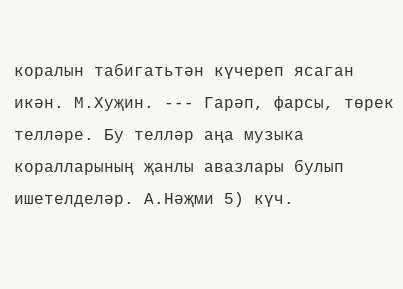коралын табигатьтән күчереп ясаган икән. М.Хуҗин. --- Гарәп, фарсы, төрек телләре. Бу телләр аңа музыка коралларының җанлы авазлары булып ишетелделәр. А.Нәҗми 5) күч.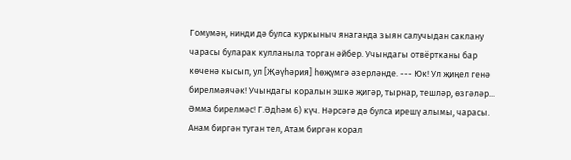Гомумән, нинди дә булса куркыныч янаганда зыян салучыдан саклану чарасы буларак кулланыла торган әйбер. Учындагы отвёртканы бар көченә кысып, ул [Җәүһәрия] һөҗүмгә әзерләнде. --- Юк! Ул җиңел генә бирелмәячәк! Учындагы коралын эшкә җигәр, тырнар, тешләр, өзгәләр... Әмма бирелмәс! Г.Әдһәм 6) күч. Нәрсәгә дә булса ирешү алымы, чарасы. Анам биргән туган тел, Атам биргән корал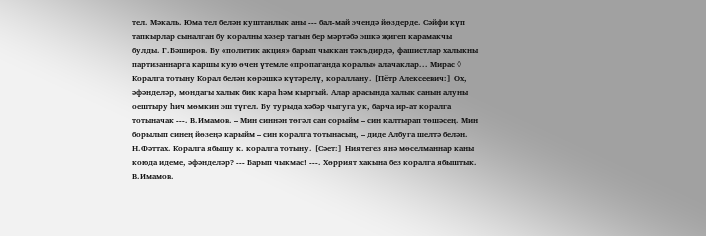тел. Мәкаль. Юма тел белән куштанлык аны --- бал-май эчендә йөздерде. Сәйфи күп тапкырлар сыналган бу коралны хәзер тагын бер мәртәбә эшкә җигеп карамакчы булды. Г.Бәширов. Бу «политик акция» барып чыккан тәкъдирдә, фашистлар халыкны партизаннарга каршы кую өчен үтемле «пропаганда коралы» алачаклар... Мирас ◊ Коралга тотыну Корал белән көрәшкә күтәрелү, кораллану. [Пётр Алексеевич:] Ох, әфәнделәр, мондагы халык бик кара hәм кыргый. Алар арасында халык санын алуны оештыру hич мөмкин эш түгел. Бу турыда хәбәр чыгуга ук, барча ир-ат коралга тотыначак ---. В.Имамов. – Мин синнән төгәл сан сорыйм – син калтырап төшәсең. Мин борылып синең йөзеңә карыйм – син коралга тотынасың, – диде Албуга шелтә белән. Н.Фәттах. Коралга ябышу к. коралга тотыну. [Сәет:] Ниятегез янә мөселманнар каны коюда идеме, әфәнделәр? --- Барып чыкмас! ---. Хөррият хакына без коралга ябыштык. В.Имамов.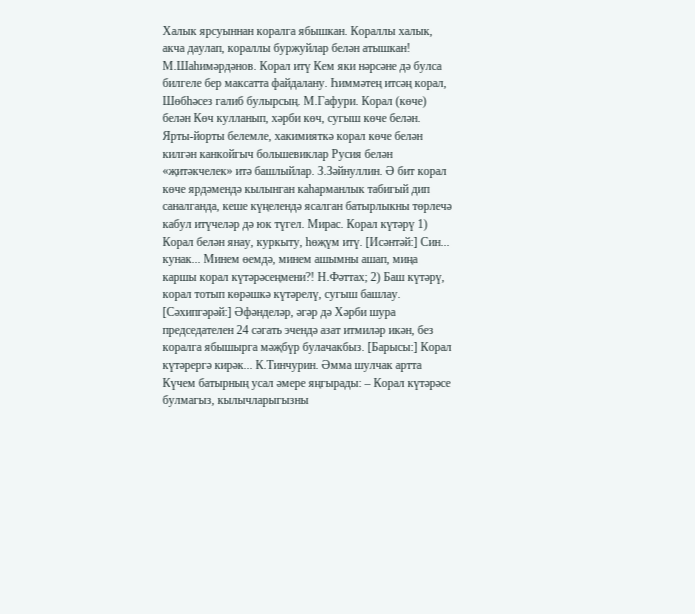Халык ярсуыннан коралга ябышкан. Кораллы халык, акча даулап, кораллы буржуйлар белән атышкан! М.Шаһимәрдәнов. Корал итү Кем яки нәрсәне дә булса билгеле бер максатта файдалану. Һиммәтең итсәң корал, Шөбһәсез галиб булырсың. М.Гафури. Корал (көче) белән Көч кулланып, хәрби көч, сугыш көче белән. Ярты-йорты белемле, хакимияткә корал көче белән килгән канкойгыч большевиклар Русия белән «җитәкчелек» итә башлыйлар. З.Зәйнуллин. Ә бит корал көче ярдәмендә кылынган каһарманлык табигый дип саналганда, кеше күңелендә ясалган батырлыкны төрлечә кабул итүчеләр дә юк түгел. Мирас. Корал күтәрү 1) Корал белән янау, куркыту, һөҗүм итү. [Исәнтәй:] Син... кунак... Минем өемдә, минем ашымны ашап, миңа каршы корал күтәрәсеңмени?! Н.Фәттах; 2) Баш күтәрү, корал тотып көрәшкә күтәрелү, сугыш башлау. [Сәхипгәрәй:] Әфәнделәр, әгәр дә Хәрби шура председателен 24 сәгать эчендә азат итмиләр икән, без коралга ябышырга мәҗбүр булачакбыз. [Барысы:] Корал күтәрергә кирәк... К.Тинчурин. Әмма шулчак артта Күчем батырның усал әмере яңгырады: – Корал күтәрәсе булмагыз, кылычларыгызны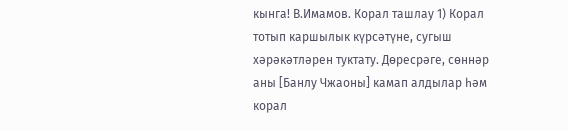кынга! В.Имамов. Корал ташлау 1) Корал тотып каршылык күрсәтүне, сугыш хәрәкәтләрен туктату. Дөресрәге, сөннәр аны [Банлу Чжаоны] камап алдылар һәм корал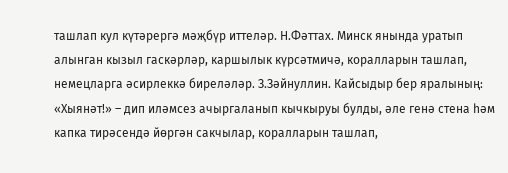ташлап кул күтәрергә мәҗбүр иттеләр. Н.Фәттах. Минск янында уратып алынган кызыл гаскәрләр, каршылык күрсәтмичә, коралларын ташлап, немецларга әсирлеккә биреләләр. З.Зәйнуллин. Кайсыдыр бер яралының: «Хыянәт!» – дип иләмсез ачыргаланып кычкыруы булды, әле генә стена hәм капка тирәсендә йөргән сакчылар, коралларын ташлап,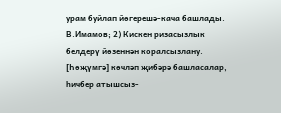урам буйлап йөгерешә-кача башлады. В.Имамов; 2) Кискен ризасызлык белдерү йөзеннән коралсызлану. [Һөҗүмгә] көчләп җибәрә башласалар, һичбер атышсыз-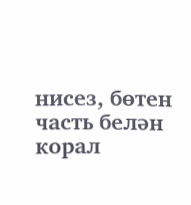нисез, бөтен часть белән корал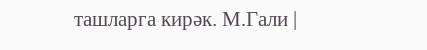ташларга кирәк. М.Гали |